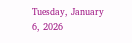Tuesday, January 6, 2026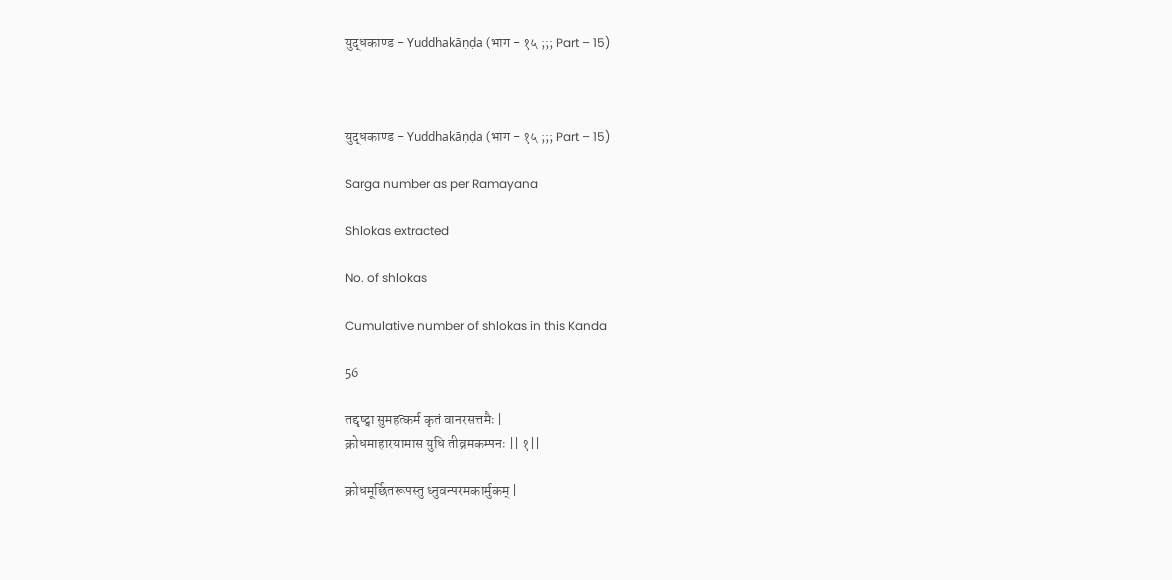युद्धकाण्ड - Yuddhakāṇḍa (भाग - १५ ;;; Part – 15)



युद्धकाण्ड - Yuddhakāṇḍa (भाग - १५ ;;; Part – 15)

Sarga number as per Ramayana

Shlokas extracted

No. of shlokas

Cumulative number of shlokas in this Kanda

56

तद्दृष्ट्वा सुमहत्कर्म कृतं वानरसत्तमैः |
क्रोधमाहारयामास युधि तीव्रमकम्पनः || १||

क्रोधमूर्छितरूपस्तु ध्नुवन्परमकार्मुकम् |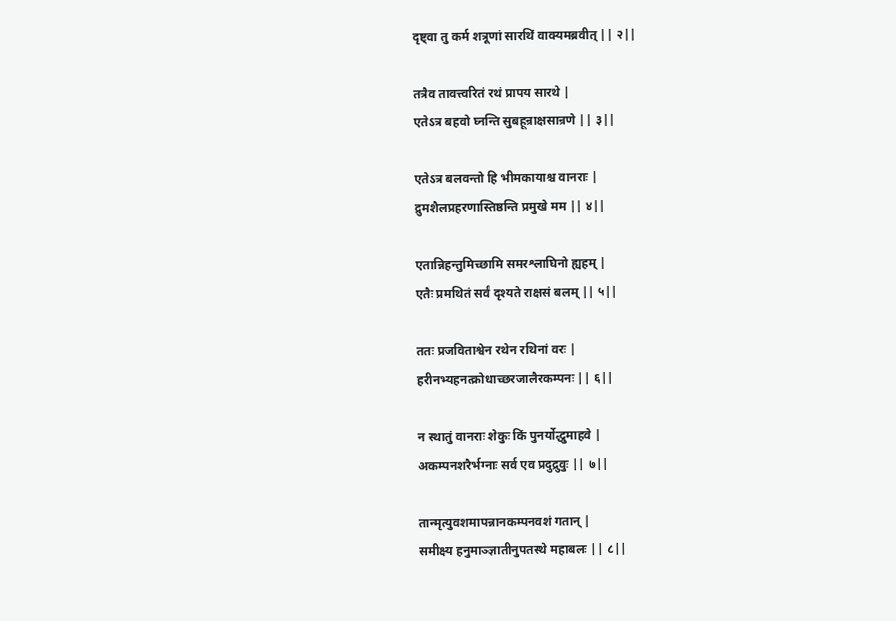दृष्ट्वा तु कर्म शत्रूणां सारथिं वाक्यमब्रवीत् || २||

तत्रैव तावत्त्वरितं रथं प्रापय सारथे |
एतेऽत्र बहवो घ्नन्ति सुबहून्राक्षसान्रणे || ३||

एतेऽत्र बलवन्तो हि भीमकायाश्च वानराः |
द्रुमशैलप्रहरणास्तिष्ठन्ति प्रमुखे मम || ४||

एतान्निहन्तुमिच्छामि समरश्लाघिनो ह्यहम् |
एतैः प्रमथितं सर्वं दृश्यते राक्षसं बलम् || ५||

ततः प्रजविताश्वेन रथेन रथिनां वरः |
हरीनभ्यहनत्क्रोधाच्छरजालैरकम्पनः || ६||

न स्थातुं वानराः शेकुः किं पुनर्योद्धुमाहवे |
अकम्पनशरैर्भग्नाः सर्व एव प्रदुद्रुवुः || ७||

तान्मृत्युवशमापन्नानकम्पनवशं गतान् |
समीक्ष्य हनुमाञ्ज्ञातीनुपतस्थे महाबलः || ८||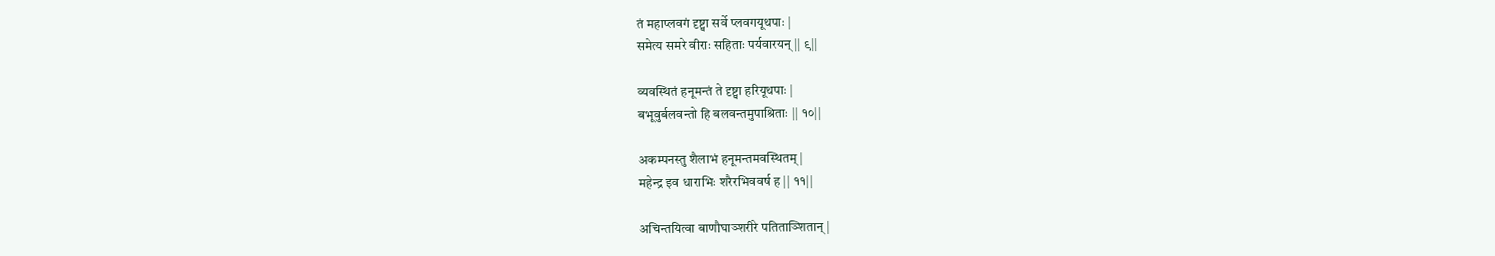तं महाप्लवगं दृष्ट्वा सर्वे प्लवगयूथपाः |
समेत्य समरे वीराः सहिताः पर्यवारयन् || ९||

व्यवस्थितं हनूमन्तं ते दृष्ट्वा हरियूथपाः |
बभूवुर्बलवन्तो हि बलवन्तमुपाश्रिताः || १०||

अकम्पनस्तु शैलाभं हनूमन्तमवस्थितम् |
महेन्द्र इव धाराभिः शरैरभिववर्ष ह || ११||

अचिन्तयित्वा बाणौघाञ्शरीरे पतिताञ्शितान् |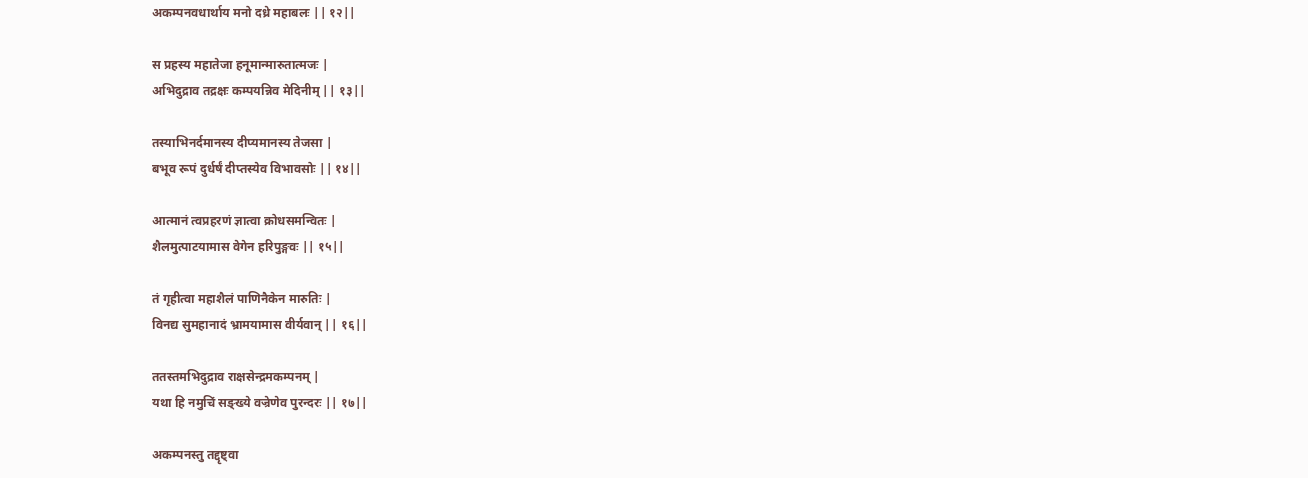अकम्पनवधार्थाय मनो दध्रे महाबलः || १२||

स प्रहस्य महातेजा हनूमान्मारुतात्मजः |
अभिदुद्राव तद्रक्षः कम्पयन्निव मेदिनीम् || १३||

तस्याभिनर्दमानस्य दीप्यमानस्य तेजसा |
बभूव रूपं दुर्धर्षं दीप्तस्येव विभावसोः || १४||

आत्मानं त्वप्रहरणं ज्ञात्वा क्रोधसमन्वितः |
शैलमुत्पाटयामास वेगेन हरिपुङ्गवः || १५||

तं गृहीत्वा महाशैलं पाणिनैकेन मारुतिः |
विनद्य सुमहानादं भ्रामयामास वीर्यवान् || १६||

ततस्तमभिदुद्राव राक्षसेन्द्रमकम्पनम् |
यथा हि नमुचिं सङ्ख्ये वज्रेणेव पुरन्दरः || १७||

अकम्पनस्तु तद्दृष्ट्वा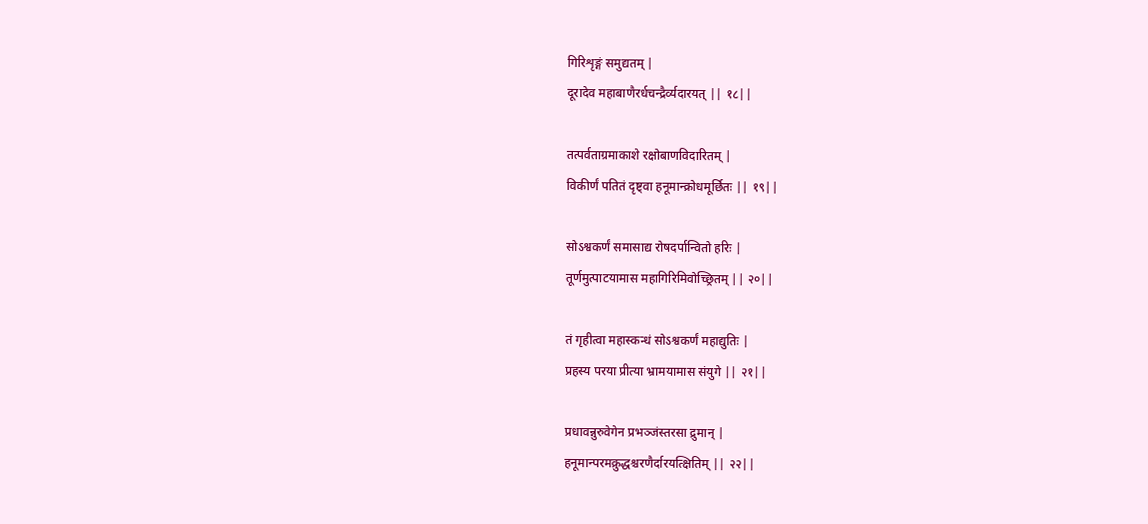गिरिशृङ्गं समुद्यतम् |
दूरादेव महाबाणैरर्धचन्द्रैर्व्यदारयत् || १८||

तत्पर्वताग्रमाकाशे रक्षोबाणविदारितम् |
विकीर्णं पतितं दृष्ट्वा हनूमान्क्रोधमूर्छितः || १९||

सोऽश्वकर्णं समासाद्य रोषदर्पान्वितो हरिः |
तूर्णमुत्पाटयामास महागिरिमिवोच्छ्रितम् || २०||

तं गृहीत्वा महास्कन्धं सोऽश्वकर्णं महाद्युतिः |
प्रहस्य परया प्रीत्या भ्रामयामास संयुगे || २१||

प्रधावन्नुरुवेगेन प्रभञ्जंस्तरसा द्रुमान् |
हनूमान्परमक्रुद्धश्चरणैर्दारयत्क्षितिम् || २२||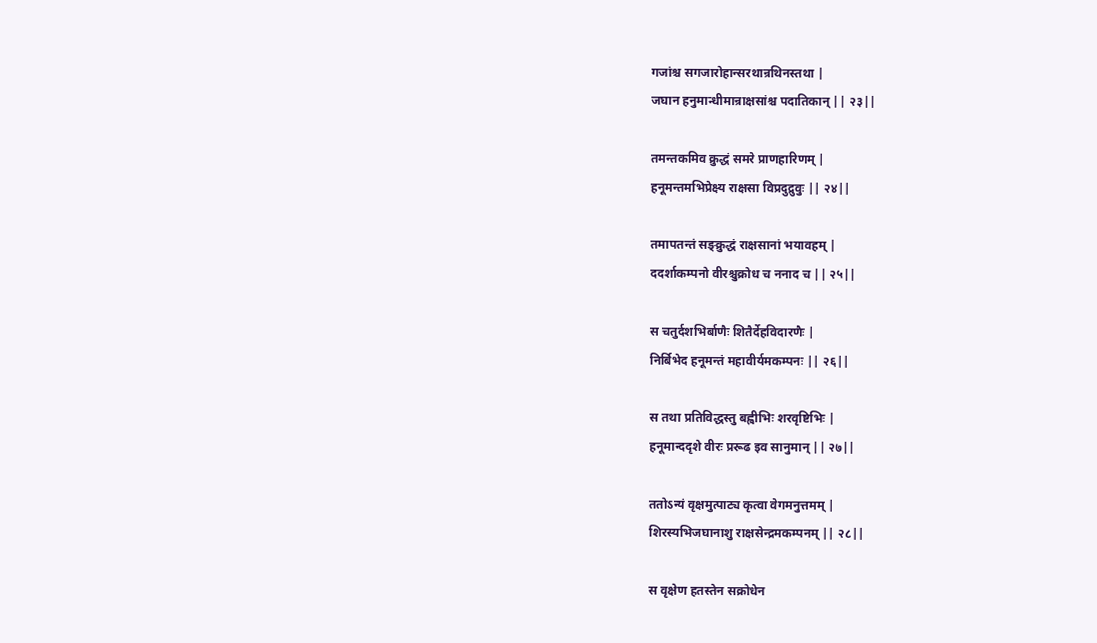गजांश्च सगजारोहान्सरथान्रथिनस्तथा |
जघान हनुमान्धीमान्राक्षसांश्च पदातिकान् || २३||

तमन्तकमिव क्रुद्धं समरे प्राणहारिणम् |
हनूमन्तमभिप्रेक्ष्य राक्षसा विप्रदुद्रुवुः || २४||

तमापतन्तं सङ्क्रुद्धं राक्षसानां भयावहम् |
ददर्शाकम्पनो वीरश्चुक्रोध च ननाद च || २५||

स चतुर्दशभिर्बाणैः शितैर्देहविदारणैः |
निर्बिभेद हनूमन्तं महावीर्यमकम्पनः || २६||

स तथा प्रतिविद्धस्तु बह्वीभिः शरवृष्टिभिः |
हनूमान्ददृशे वीरः प्ररूढ इव सानुमान् || २७||

ततोऽन्यं वृक्षमुत्पाट्य कृत्वा वेगमनुत्तमम् |
शिरस्यभिजघानाशु राक्षसेन्द्रमकम्पनम् || २८||

स वृक्षेण हतस्तेन सक्रोधेन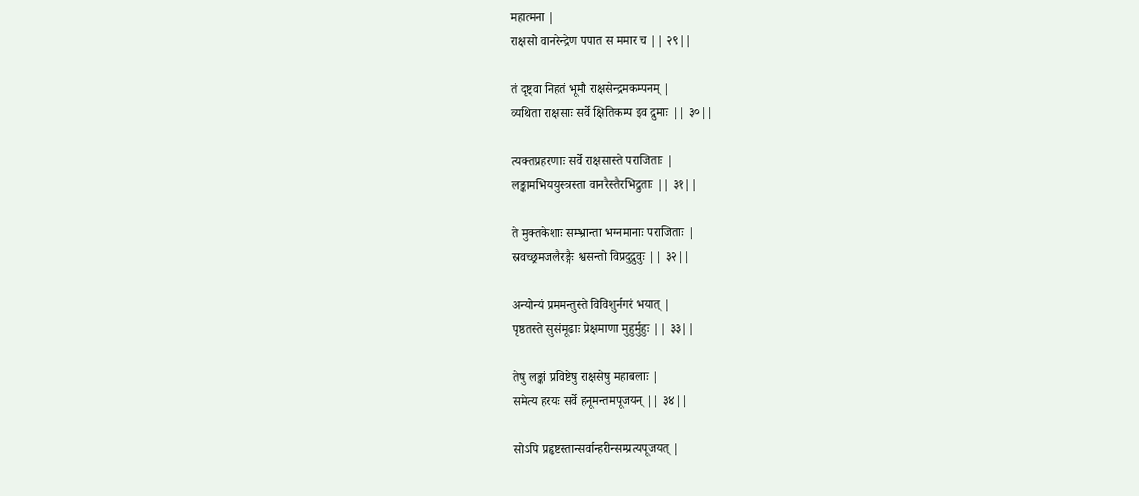महात्मना |
राक्षसो वानरेन्द्रेण पपात स ममार च || २९||

तं दृष्ट्वा निहतं भूमौ राक्षसेन्द्रमकम्पनम् |
व्यथिता राक्षसाः सर्वे क्षितिकम्प इव द्रुमाः || ३०||

त्यक्तप्रहरणाः सर्वे राक्षसास्ते पराजिताः |
लङ्कामभिययुस्त्रस्ता वानरैस्तैरभिद्रुताः || ३१||

ते मुक्तकेशाः सम्भ्रान्ता भग्नमानाः पराजिताः |
स्रवच्छ्रमजलैरङ्गैः श्वसन्तो विप्रदुद्रुवुः || ३२||

अन्योन्यं प्रममन्तुस्ते विविशुर्नगरं भयात् |
पृष्ठतस्ते सुसंमूढाः प्रेक्षमाणा मुहुर्मुहुः || ३३||

तेषु लङ्कां प्रविष्टेषु राक्षसेषु महाबलाः |
समेत्य हरयः सर्वे हनूमन्तमपूजयन् || ३४||

सोऽपि प्रहृष्टस्तान्सर्वान्हरीन्सम्प्रत्यपूजयत् |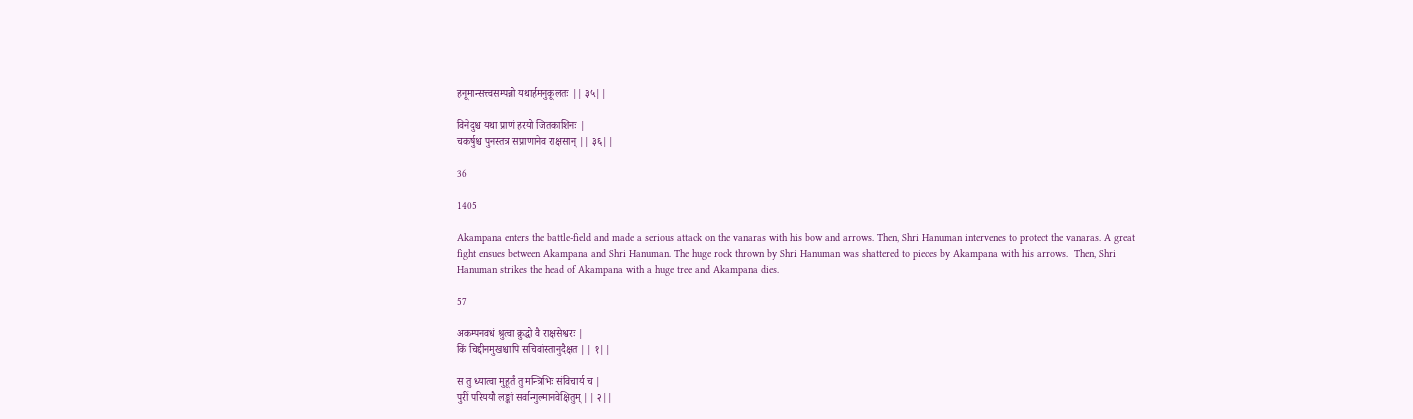हनूमान्सत्त्वसम्पन्नो यथार्हमनुकूलतः || ३५||

विनेदुश्च यथा प्राणं हरयो जितकाशिनः |
चकर्षुश्च पुनस्तत्र सप्राणानेव राक्षसान् || ३६||

36

1405

Akampana enters the battle-field and made a serious attack on the vanaras with his bow and arrows. Then, Shri Hanuman intervenes to protect the vanaras. A great fight ensues between Akampana and Shri Hanuman. The huge rock thrown by Shri Hanuman was shattered to pieces by Akampana with his arrows.  Then, Shri Hanuman strikes the head of Akampana with a huge tree and Akampana dies.

57

अकम्पनवधं श्रुत्वा क्रुद्धो वै राक्षसेश्वरः |
किं चिद्दीनमुखश्चापि सचिवांस्तानुदैक्षत || १||

स तु ध्यात्वा मुहूर्तं तु मन्त्रिभिः संविचार्य च |
पुरीं परिययौ लङ्कां सर्वान्गुल्मानवेक्षितुम् || २||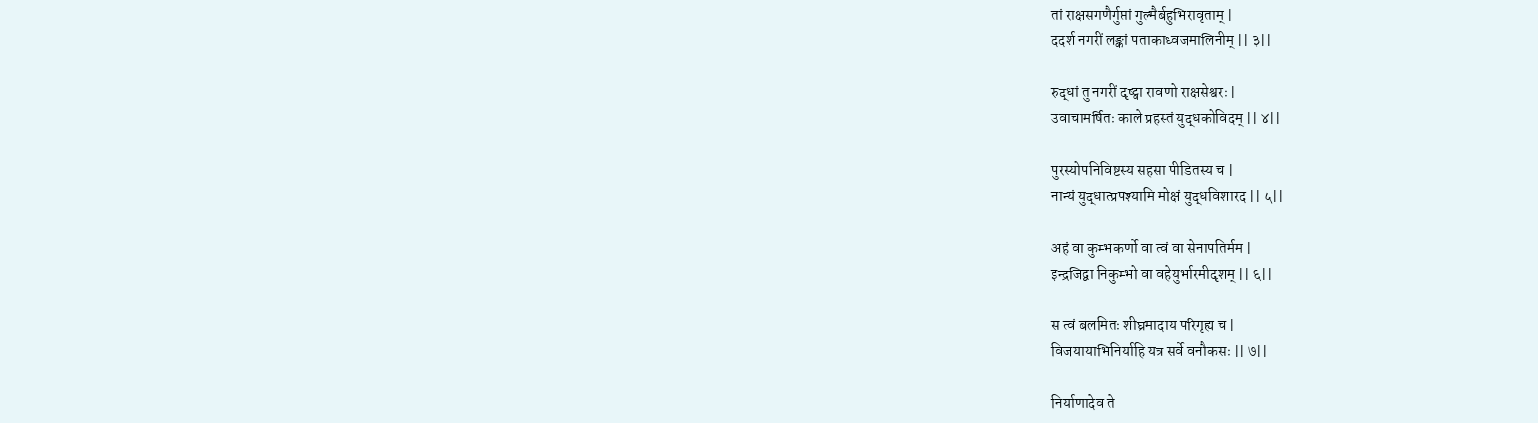तां राक्षसगणैर्गुप्तां गुल्मैर्बहुभिरावृताम् |
ददर्श नगरीं लङ्कां पताकाध्वजमालिनीम् || ३||

रुद्धां तु नगरीं दृष्ट्वा रावणो राक्षसेश्वरः |
उवाचामर्षितः काले प्रहस्तं युद्धकोविदम् || ४||

पुरस्योपनिविष्टस्य सहसा पीडितस्य च |
नान्यं युद्धात्प्रपश्यामि मोक्षं युद्धविशारद || ५||

अहं वा कुम्भकर्णो वा त्वं वा सेनापतिर्मम |
इन्द्रजिद्वा निकुम्भो वा वहेयुर्भारमीदृशम् || ६||

स त्वं बलमितः शीघ्रमादाय परिगृह्य च |
विजयायाभिनिर्याहि यत्र सर्वे वनौकसः || ७||

निर्याणादेव ते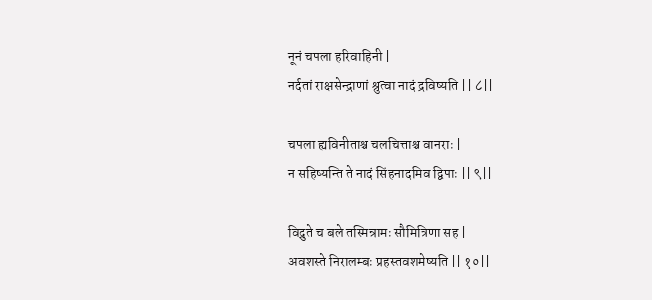नूनं चपला हरिवाहिनी |
नर्दतां राक्षसेन्द्राणां श्रुत्वा नादं द्रविष्यति || ८||

चपला ह्यविनीताश्च चलचित्ताश्च वानराः |
न सहिष्यन्ति ते नादं सिंहनादमिव द्विपाः || ९||

विद्रुते च बले तस्मिन्रामः सौमित्रिणा सह |
अवशस्ते निरालम्बः प्रहस्तवशमेष्यति || १०||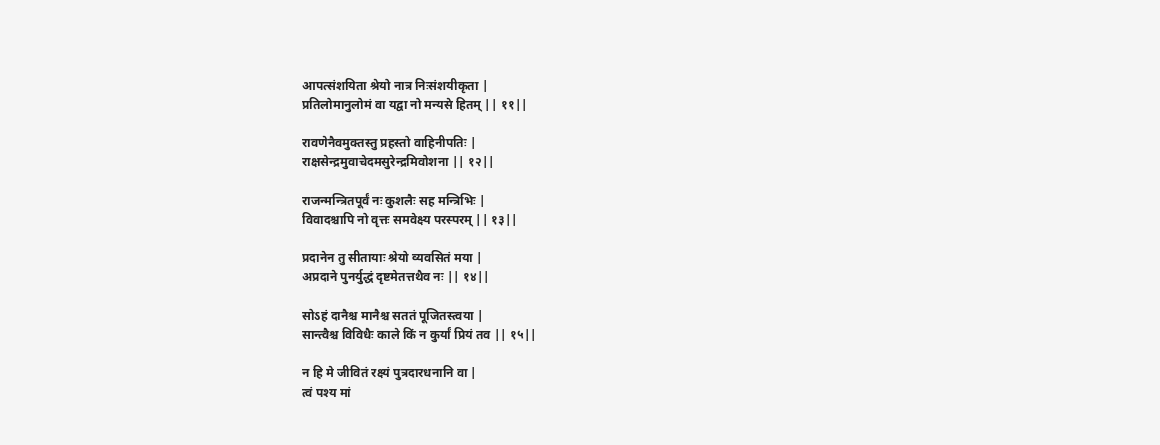आपत्संशयिता श्रेयो नात्र निःसंशयीकृता |
प्रतिलोमानुलोमं वा यद्वा नो मन्यसे हितम् || ११||

रावणेनैवमुक्तस्तु प्रहस्तो वाहिनीपतिः |
राक्षसेन्द्रमुवाचेदमसुरेन्द्रमिवोशना || १२||

राजन्मन्त्रितपूर्वं नः कुशलैः सह मन्त्रिभिः |
विवादश्चापि नो वृत्तः समवेक्ष्य परस्परम् || १३||

प्रदानेन तु सीतायाः श्रेयो व्यवसितं मया |
अप्रदाने पुनर्युद्धं दृष्टमेतत्तथैव नः || १४||

सोऽहं दानैश्च मानैश्च सततं पूजितस्त्वया |
सान्त्वैश्च विविधैः काले किं न कुर्यां प्रियं तव || १५||

न हि मे जीवितं रक्ष्यं पुत्रदारधनानि वा |
त्वं पश्य मां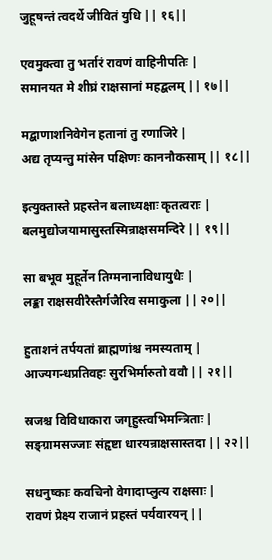जुहूषन्तं त्वदर्थे जीवितं युधि || १६||

एवमुक्त्वा तु भर्तारं रावणं वाहिनीपतिः |
समानयत मे शीघ्रं राक्षसानां महद्बलम् || १७||

मद्बाणाशनिवेगेन हतानां तु रणाजिरे |
अद्य तृप्यन्तु मांसेन पक्षिणः काननौकसाम् || १८||

इत्युक्तास्ते प्रहस्तेन बलाध्यक्षाः कृतत्वराः |
बलमुद्योजयामासुस्तस्मिन्राक्षसमन्दिरे || १९||

सा बभूव मुहूर्तेन तिग्मनानाविधायुधैः |
लङ्का राक्षसवीरैस्तैर्गजैरिव समाकुला || २०||

हुताशनं तर्पयतां ब्राह्मणांश्च नमस्यताम् |
आज्यगन्धप्रतिवहः सुरभिर्मारुतो ववौ || २१||

स्रजश्च विविधाकारा जगृहुस्त्वभिमन्त्रिताः |
सङ्ग्रामसज्जाः संहृष्टा धारयन्राक्षसास्तदा || २२||

सधनुष्काः कवचिनो वेगादाप्लुत्य राक्षसाः |
रावणं प्रेक्ष्य राजानं प्रहस्तं पर्यवारयन् ||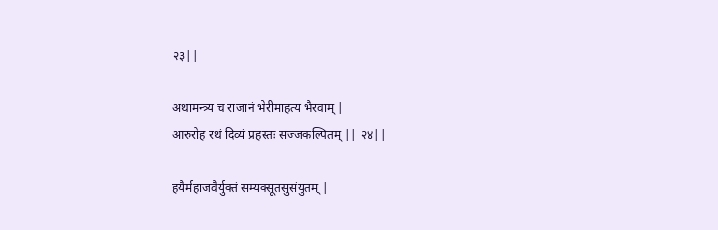२३||

अथामन्त्र्य च राजानं भेरीमाहत्य भैरवाम् |
आरुरोह रथं दिव्यं प्रहस्तः सज्जकल्पितम् || २४||

हयैर्महाजवैर्युक्तं सम्यक्सूतसुसंयुतम् |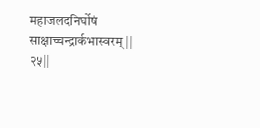महाजलदनिर्घोषं साक्षाच्चन्द्रार्कभास्वरम् || २५||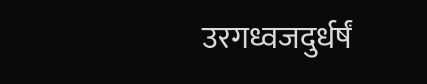उरगध्वजदुर्धर्षं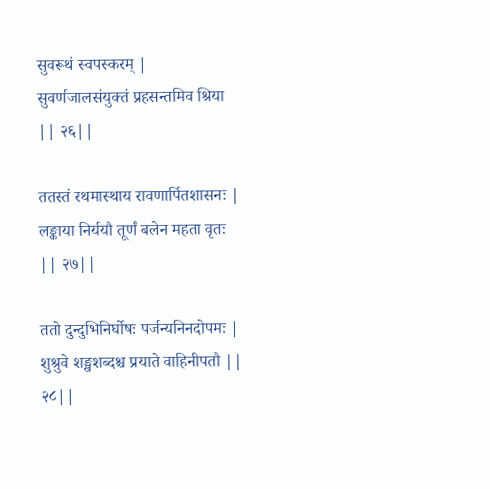सुवरूथं स्वपस्करम् |
सुवर्णजालसंयुक्तं प्रहसन्तमिव श्रिया || २६||

ततस्तं रथमास्थाय रावणार्पितशासनः |
लङ्काया निर्ययौ तूर्णं बलेन महता वृतः || २७||

ततो दुन्दुभिनिर्घोषः पर्जन्यनिनदोपमः |
शुश्रुवे शङ्खशब्दश्च प्रयाते वाहिनीपतौ || २८||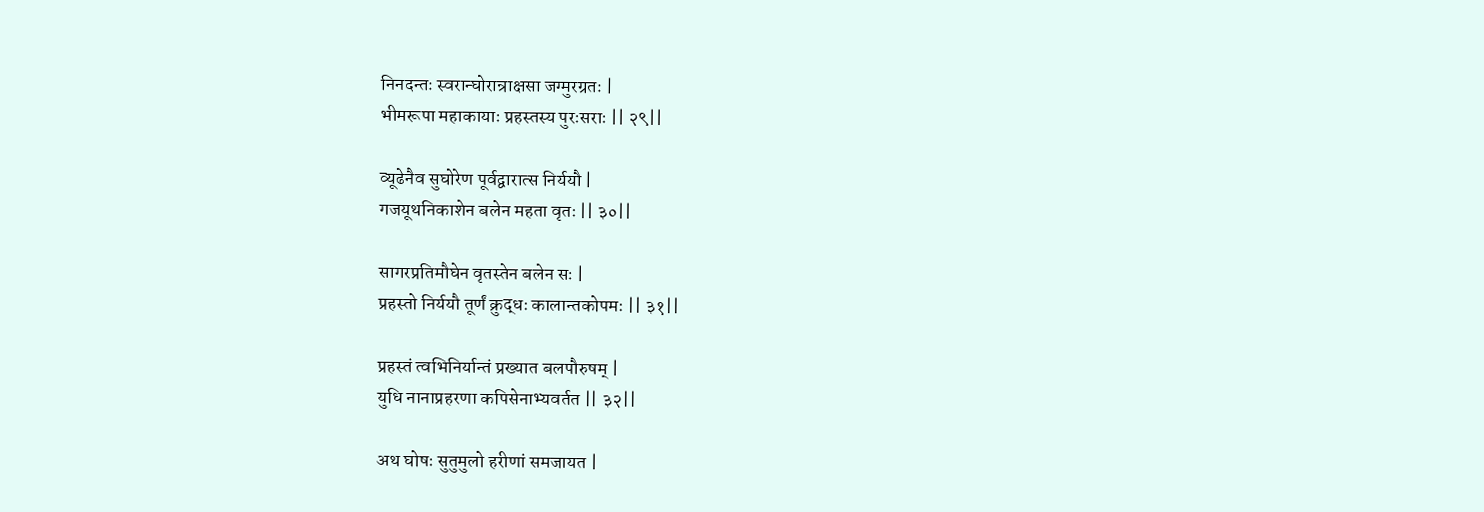निनदन्तः स्वरान्घोरान्राक्षसा जग्मुरग्रतः |
भीमरूपा महाकायाः प्रहस्तस्य पुरःसराः || २९||

व्यूढेनैव सुघोरेण पूर्वद्वारात्स निर्ययौ |
गजयूथनिकाशेन बलेन महता वृतः || ३०||

सागरप्रतिमौघेन वृतस्तेन बलेन सः |
प्रहस्तो निर्ययौ तूर्णं क्रुद्धः कालान्तकोपमः || ३१||

प्रहस्तं त्वभिनिर्यान्तं प्रख्यात बलपौरुषम् |
युधि नानाप्रहरणा कपिसेनाभ्यवर्तत || ३२||

अथ घोषः सुतुमुलो हरीणां समजायत |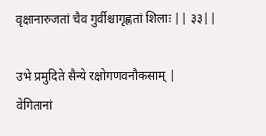वृक्षानारुजतां चैव गुर्वीश्चागृह्णतां शिलाः || ३३||

उभे प्रमुदिते सैन्ये रक्षोगणवनौकसाम् |
वेगितानां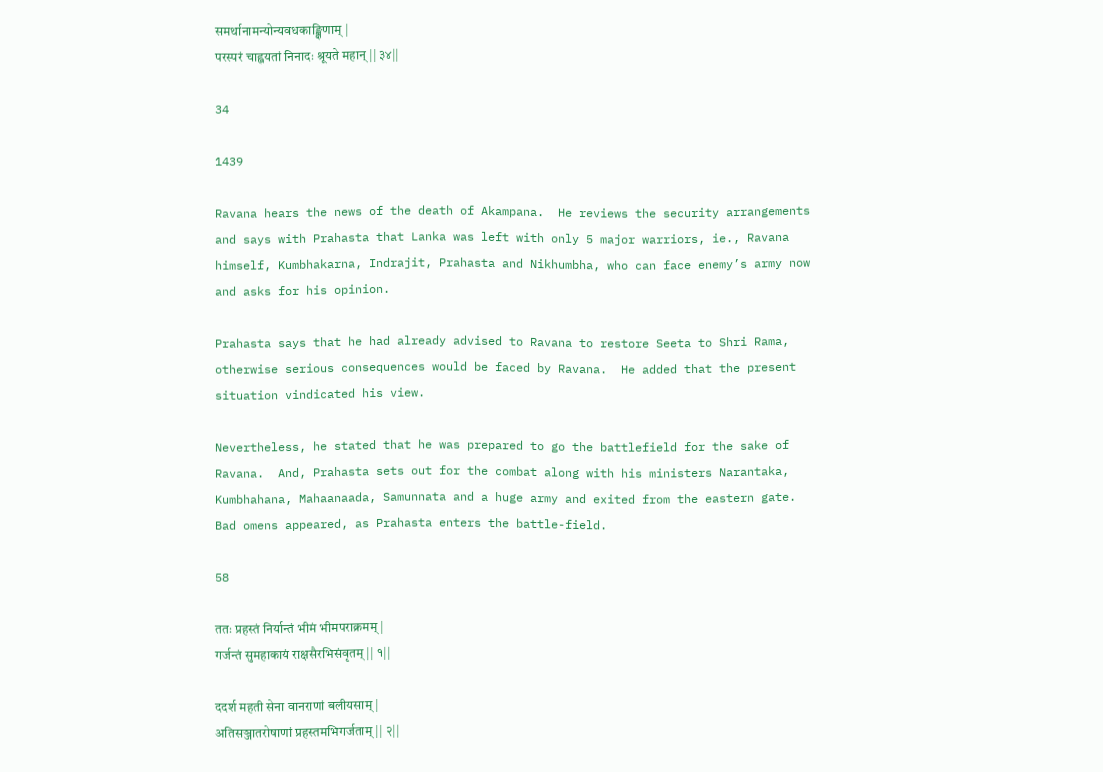समर्थानामन्योन्यवधकाङ्क्षिणाम् |
परस्परं चाह्वयतां निनादः श्रूयते महान् || ३४||

34

1439

Ravana hears the news of the death of Akampana.  He reviews the security arrangements and says with Prahasta that Lanka was left with only 5 major warriors, ie., Ravana himself, Kumbhakarna, Indrajit, Prahasta and Nikhumbha, who can face enemy’s army now and asks for his opinion.

Prahasta says that he had already advised to Ravana to restore Seeta to Shri Rama, otherwise serious consequences would be faced by Ravana.  He added that the present situation vindicated his view.

Nevertheless, he stated that he was prepared to go the battlefield for the sake of Ravana.  And, Prahasta sets out for the combat along with his ministers Narantaka, Kumbhahana, Mahaanaada, Samunnata and a huge army and exited from the eastern gate. Bad omens appeared, as Prahasta enters the battle-field.

58

ततः प्रहस्तं निर्यान्तं भीमं भीमपराक्रमम् |
गर्जन्तं सुमहाकायं राक्षसैरभिसंवृतम् || १||

ददर्श महती सेना वानराणां बलीयसाम् |
अतिसञ्जातरोषाणां प्रहस्तमभिगर्जताम् || २||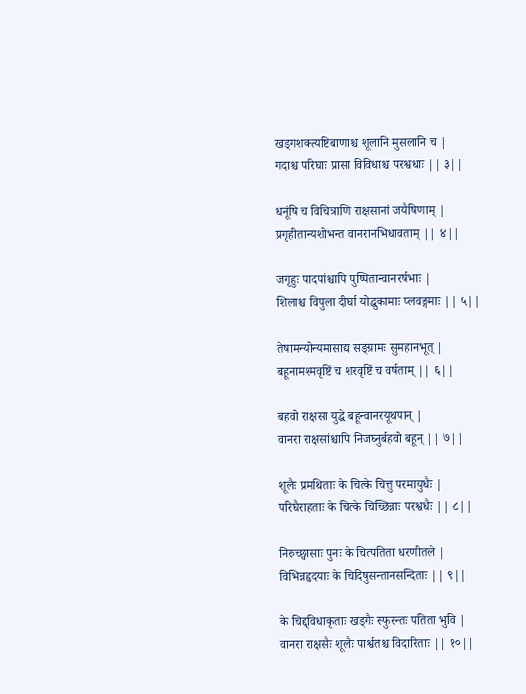खड्गशक्त्यष्टिबाणाश्च शूलानि मुसलानि च |
गदाश्च परिघाः प्रासा विविधाश्च परश्वधाः || ३||

धनूंषि च विचित्राणि राक्षसानां जयैषिणाम् |
प्रगृहीतान्यशोभन्त वानरानभिधावताम् || ४||

जगृहुः पादपांश्चापि पुष्पितान्वानरर्षभाः |
शिलाश्च विपुला दीर्घा योद्धुकामाः प्लवङ्गमाः || ५||

तेषामन्योन्यमासाद्य सङ्ग्रामः सुमहानभूत् |
बहूनामश्मवृष्टिं च शरवृष्टिं च वर्षताम् || ६||

बहवो राक्षसा युद्धे बहून्वानरयूथपान् |
वानरा राक्षसांश्चापि निजघ्नुर्बहवो बहून् || ७||

शूलैः प्रमथिताः के चित्के चित्तु परमायुधैः |
परिघैराहताः के चित्के चिच्छिन्नाः परश्वधैः || ८||

निरुच्छ्वासाः पुनः के चित्पतिता धरणीतले |
विभिन्नहृदयाः के चिदिषुसन्तानसन्दिताः || ९||

के चिद्द्विधाकृताः खड्गैः स्फुरन्तः पतिता भुवि |
वानरा राक्षसैः शूलैः पार्श्वतश्च विदारिताः || १०||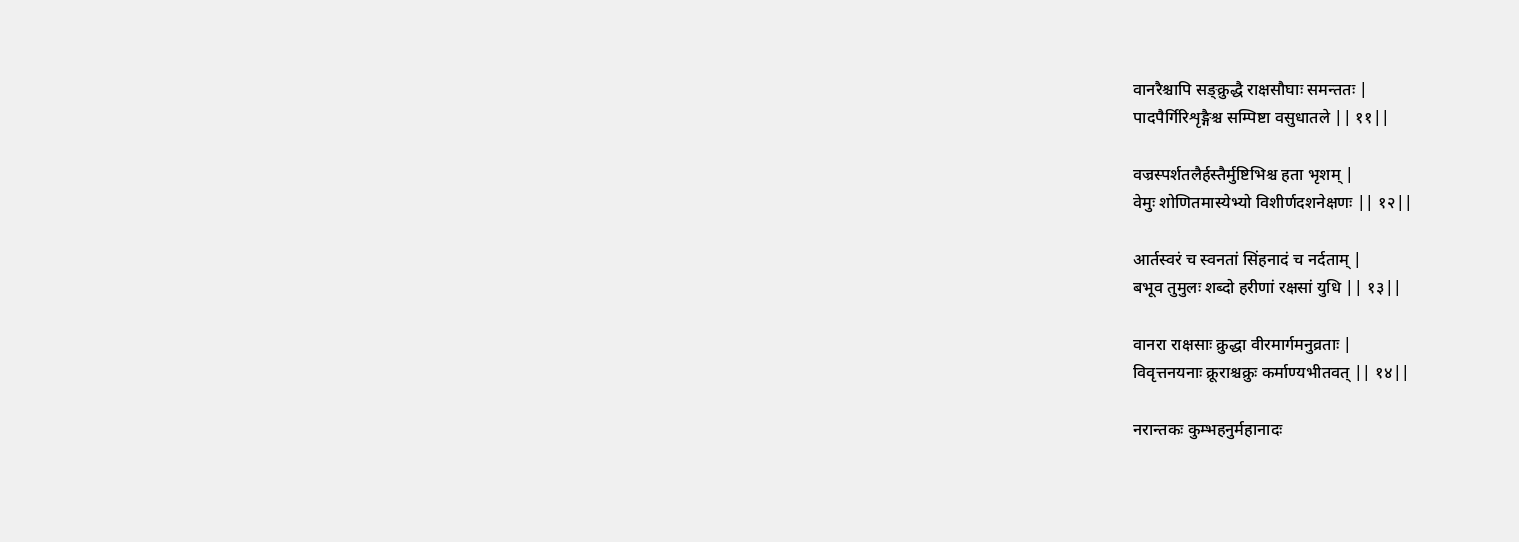वानरैश्चापि सङ्क्रुद्धै राक्षसौघाः समन्ततः |
पादपैर्गिरिशृङ्गैश्च सम्पिष्टा वसुधातले || ११||

वज्रस्पर्शतलैर्हस्तैर्मुष्टिभिश्च हता भृशम् |
वेमुः शोणितमास्येभ्यो विशीर्णदशनेक्षणः || १२||

आर्तस्वरं च स्वनतां सिंहनादं च नर्दताम् |
बभूव तुमुलः शब्दो हरीणां रक्षसां युधि || १३||

वानरा राक्षसाः क्रुद्धा वीरमार्गमनुव्रताः |
विवृत्तनयनाः क्रूराश्चक्रुः कर्माण्यभीतवत् || १४||

नरान्तकः कुम्भहनुर्महानादः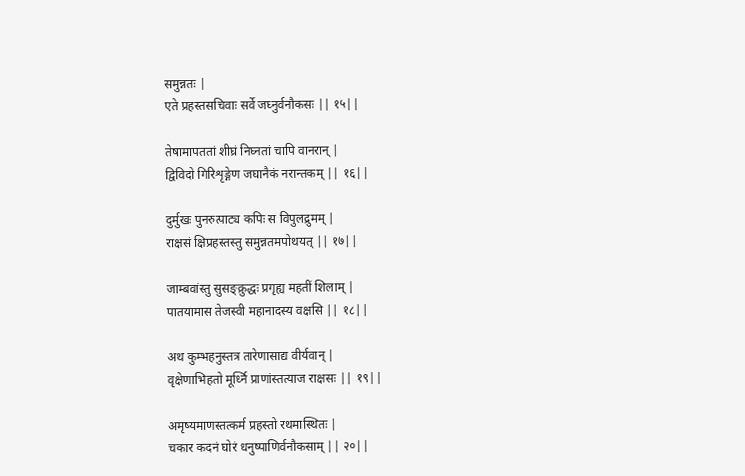समुन्नतः |
एते प्रहस्तसचिवाः सर्वे जघ्नुर्वनौकसः || १५||

तेषामापततां शीघ्रं निघ्नतां चापि वानरान् |
द्विविदो गिरिशृङ्गेण जघानैकं नरान्तकम् || १६||

दुर्मुखः पुनरुत्पाट्य कपिः स विपुलद्रुमम् |
राक्षसं क्षिप्रहस्तस्तु समुन्नतमपोथयत् || १७||

जाम्बवांस्तु सुसङ्क्रुद्धः प्रगृह्य महतीं शिलाम् |
पातयामास तेजस्वी महानादस्य वक्षसि || १८||

अथ कुम्भहनुस्तत्र तारेणासाद्य वीर्यवान् |
वृक्षेणाभिहतो मूर्ध्नि प्राणांस्तत्याज राक्षसः || १९||

अमृष्यमाणस्तत्कर्म प्रहस्तो रथमास्थितः |
चकार कदनं घोरं धनुष्पाणिर्वनौकसाम् || २०||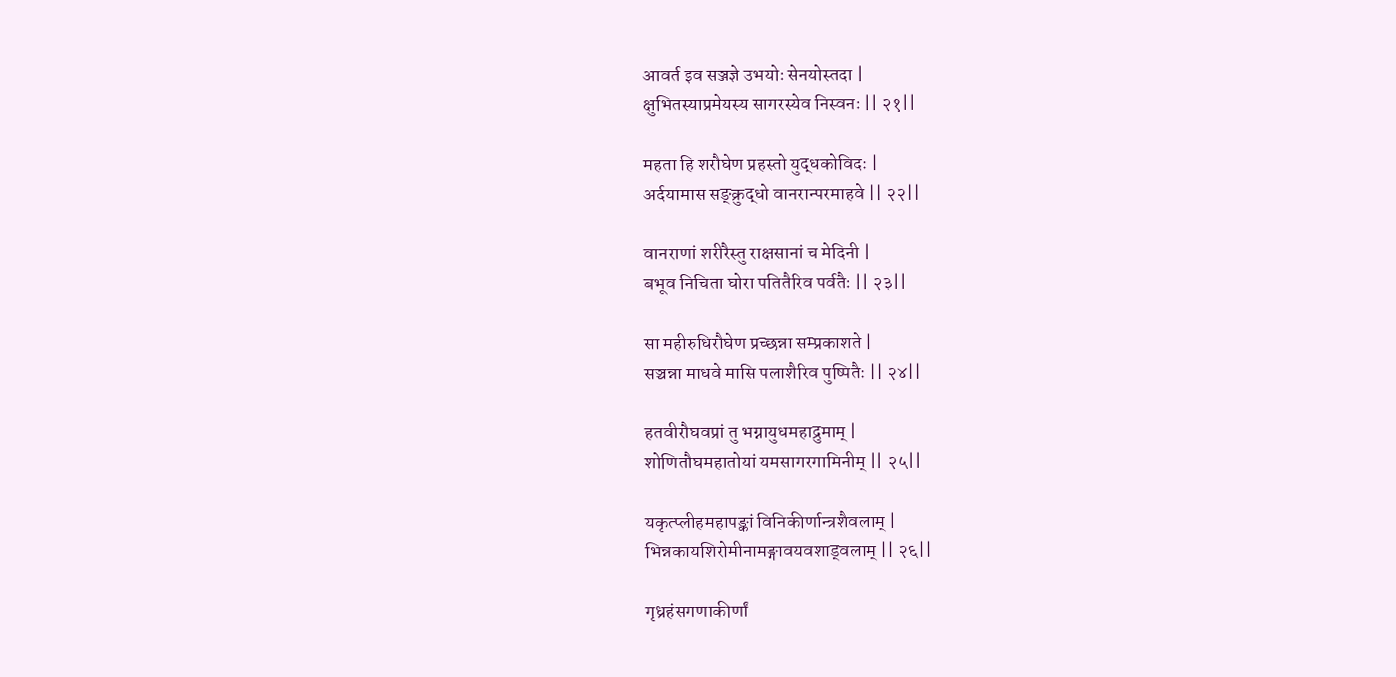आवर्त इव सञ्जज्ञे उभयोः सेनयोस्तदा |
क्षुभितस्याप्रमेयस्य सागरस्येव निस्वनः || २१||

महता हि शरौघेण प्रहस्तो युद्धकोविदः |
अर्दयामास सङ्क्रुद्धो वानरान्परमाहवे || २२||

वानराणां शरीरैस्तु राक्षसानां च मेदिनी |
बभूव निचिता घोरा पतितैरिव पर्वतैः || २३||

सा महीरुधिरौघेण प्रच्छन्ना सम्प्रकाशते |
सञ्चन्ना माधवे मासि पलाशैरिव पुष्पितैः || २४||

हतवीरौघवप्रां तु भग्नायुधमहाद्रुमाम् |
शोणितौघमहातोयां यमसागरगामिनीम् || २५||

यकृत्प्लीहमहापङ्कां विनिकीर्णान्त्रशैवलाम् |
भिन्नकायशिरोमीनामङ्गावयवशाड्वलाम् || २६||

गृध्रहंसगणाकीर्णां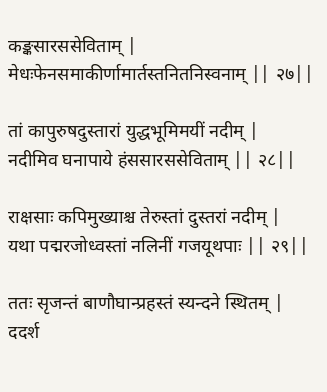कङ्कसारससेविताम् |
मेधःफेनसमाकीर्णामार्तस्तनितनिस्वनाम् || २७||

तां कापुरुषदुस्तारां युद्धभूमिमयीं नदीम् |
नदीमिव घनापाये हंससारससेविताम् || २८||

राक्षसाः कपिमुख्याश्च तेरुस्तां दुस्तरां नदीम् |
यथा पद्मरजोध्वस्तां नलिनीं गजयूथपाः || २९||

ततः सृजन्तं बाणौघान्प्रहस्तं स्यन्दने स्थितम् |
ददर्श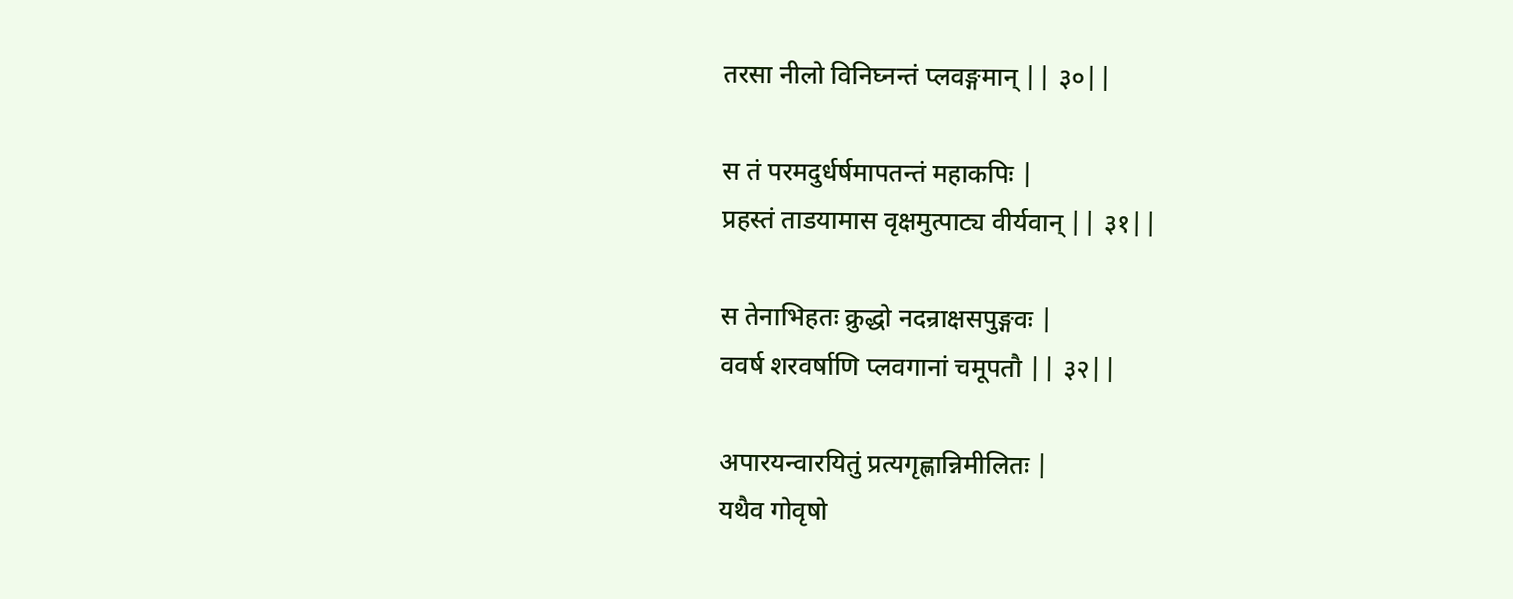तरसा नीलो विनिघ्नन्तं प्लवङ्गमान् || ३०||

स तं परमदुर्धर्षमापतन्तं महाकपिः |
प्रहस्तं ताडयामास वृक्षमुत्पाट्य वीर्यवान् || ३१||

स तेनाभिहतः क्रुद्धो नदन्राक्षसपुङ्गवः |
ववर्ष शरवर्षाणि प्लवगानां चमूपतौ || ३२||

अपारयन्वारयितुं प्रत्यगृह्णान्निमीलितः |
यथैव गोवृषो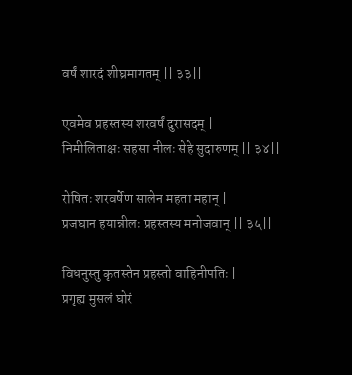वर्षं शारदं शीघ्रमागतम् || ३३||

एवमेव प्रहस्तस्य शरवर्षं दुरासदम् |
निमीलिताक्षः सहसा नीलः सेहे सुदारुणम् || ३४||

रोषितः शरवर्षेण सालेन महता महान् |
प्रजघान हयान्नीलः प्रहस्तस्य मनोजवान् || ३५||

विधनुस्तु कृतस्तेन प्रहस्तो वाहिनीपतिः |
प्रगृह्य मुसलं घोरं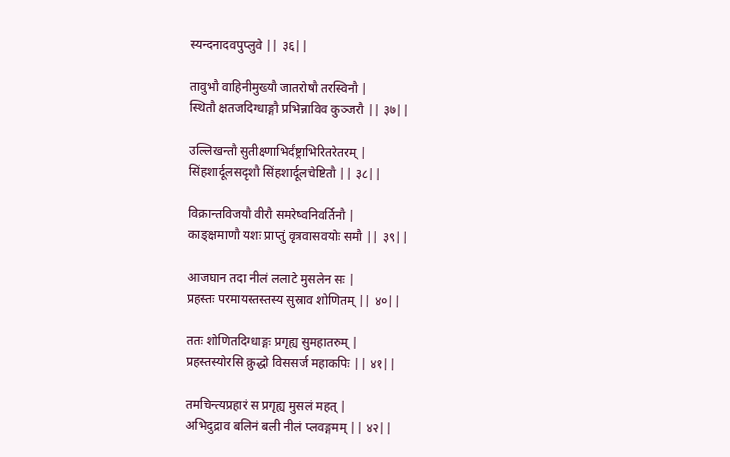स्यन्दनादवपुप्लुवे || ३६||

तावुभौ वाहिनीमुख्यौ जातरोषौ तरस्विनौ |
स्थितौ क्षतजदिग्धाङ्गौ प्रभिन्नाविव कुञ्जरौ || ३७||

उल्लिखन्तौ सुतीक्ष्णाभिर्दंष्ट्राभिरितरेतरम् |
सिंहशार्दूलसदृशौ सिंहशार्दूलचेष्टितौ || ३८||

विक्रान्तविजयौ वीरौ समरेष्वनिवर्तिनौ |
काङ्क्षमाणौ यशः प्राप्तुं वृत्रवासवयोः समौ || ३९||

आजघान तदा नीलं ललाटे मुसलेन सः |
प्रहस्तः परमायस्तस्तस्य सुस्राव शोणितम् || ४०||

ततः शोणितदिग्धाङ्गः प्रगृह्य सुमहातरुम् |
प्रहस्तस्योरसि क्रुद्धो विससर्ज महाकपिः || ४१||

तमचिन्त्यप्रहारं स प्रगृह्य मुसलं महत् |
अभिदुद्राव बलिनं बली नीलं प्लवङ्गमम् || ४२||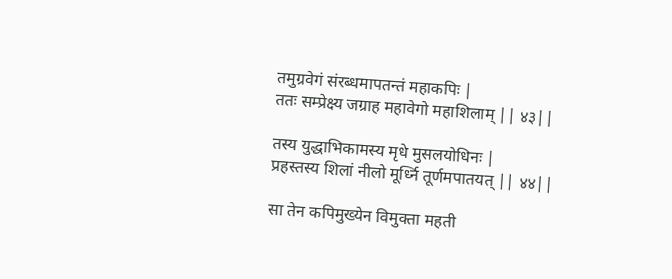तमुग्रवेगं संरब्धमापतन्तं महाकपिः |
ततः सम्प्रेक्ष्य जग्राह महावेगो महाशिलाम् || ४३||

तस्य युद्धाभिकामस्य मृधे मुसलयोधिनः |
प्रहस्तस्य शिलां नीलो मूर्ध्नि तूर्णमपातयत् || ४४||

सा तेन कपिमुख्येन विमुक्ता महती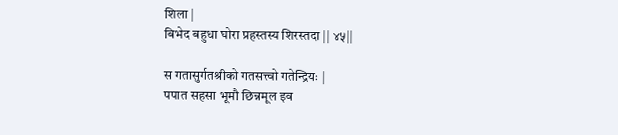शिला |
बिभेद बहुधा घोरा प्रहस्तस्य शिरस्तदा || ४५||

स गतासुर्गतश्रीको गतसत्त्वो गतेन्द्रियः |
पपात सहसा भूमौ छिन्नमूल इव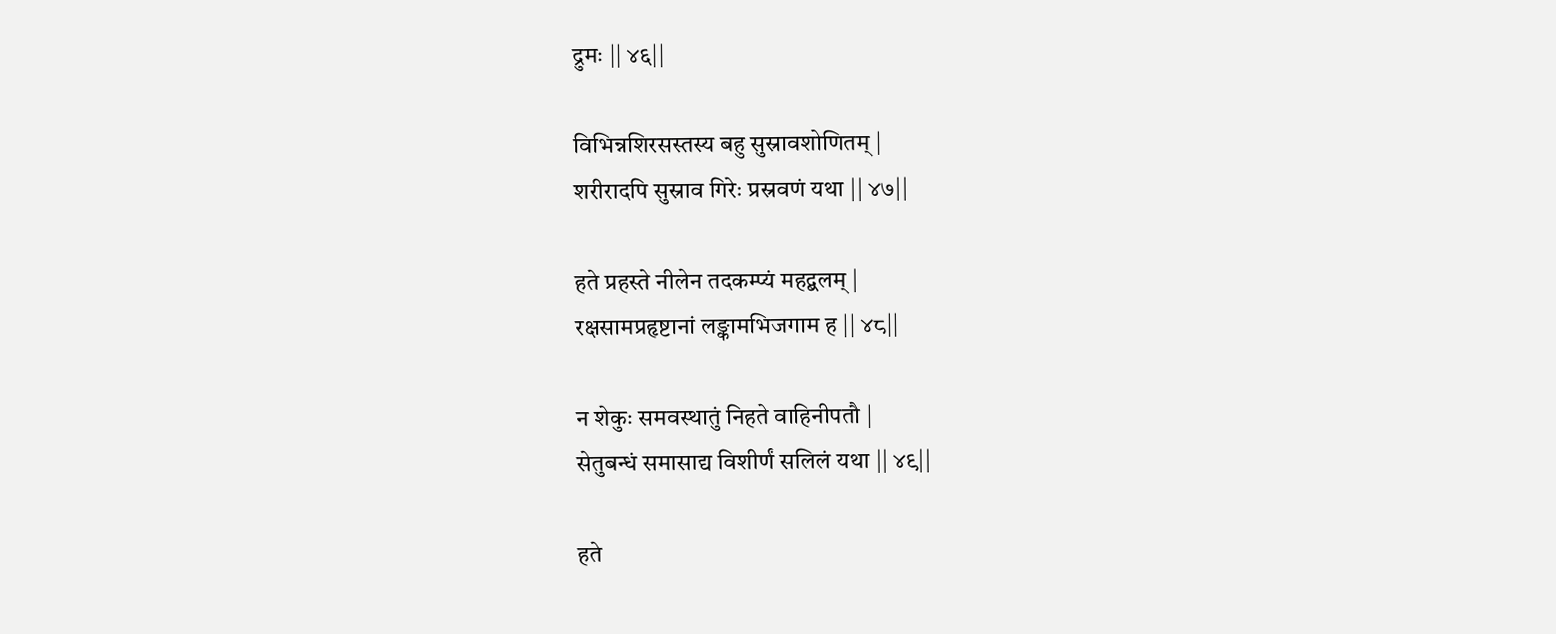द्रुमः || ४६||

विभिन्नशिरसस्तस्य बहु सुस्रावशोणितम् |
शरीरादपि सुस्राव गिरेः प्रस्रवणं यथा || ४७||

हते प्रहस्ते नीलेन तदकम्प्यं महद्बलम् |
रक्षसामप्रहृष्टानां लङ्कामभिजगाम ह || ४८||

न शेकुः समवस्थातुं निहते वाहिनीपतौ |
सेतुबन्धं समासाद्य विशीर्णं सलिलं यथा || ४९||

हते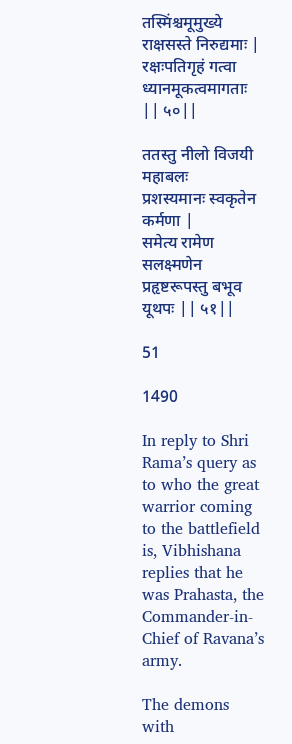तस्मिंश्चमूमुख्ये राक्षसस्ते निरुद्यमाः |
रक्षःपतिगृहं गत्वा ध्यानमूकत्वमागताः || ५०||

ततस्तु नीलो विजयी महाबलः
प्रशस्यमानः स्वकृतेन कर्मणा |
समेत्य रामेण सलक्ष्मणेन
प्रहृष्टरूपस्तु बभूव यूथपः || ५१||

51

1490

In reply to Shri Rama’s query as to who the great warrior coming to the battlefield is, Vibhishana replies that he was Prahasta, the Commander-in-Chief of Ravana’s army.

The demons with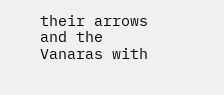their arrows and the Vanaras with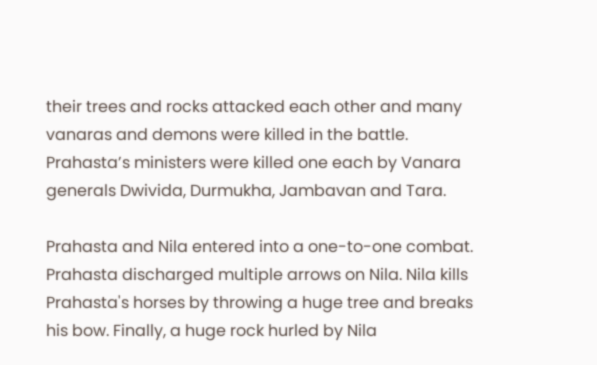their trees and rocks attacked each other and many vanaras and demons were killed in the battle. Prahasta’s ministers were killed one each by Vanara generals Dwivida, Durmukha, Jambavan and Tara.

Prahasta and Nila entered into a one-to-one combat. Prahasta discharged multiple arrows on Nila. Nila kills Prahasta's horses by throwing a huge tree and breaks his bow. Finally, a huge rock hurled by Nila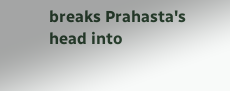breaks Prahasta's head into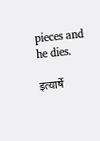pieces and he dies.

इत्यार्षे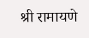श्री रामायणे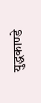युद्धकाण्डे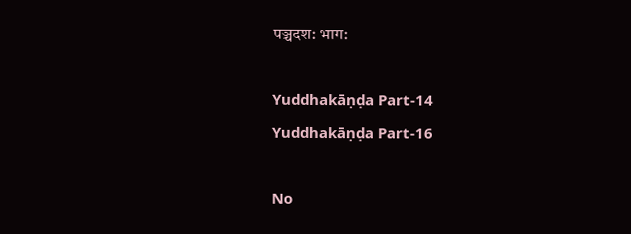पञ्चदश: भाग:



Yuddhakāṇḍa Part-14

Yuddhakāṇḍa Part-16



No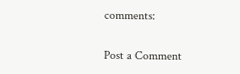comments:

Post a Comment